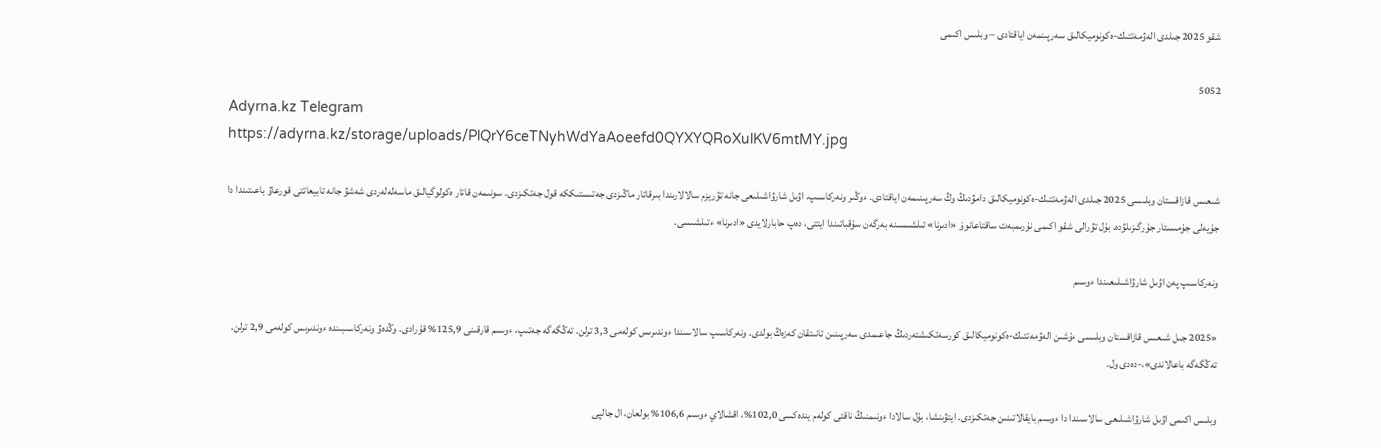شقو 2025 جىلدى الەۋمەتتىك-ەكونوميكالىق سەرپىنمەن اياقتادى – وبلىس اكىمى

5052
Adyrna.kz Telegram
https://adyrna.kz/storage/uploads/PlQrY6ceTNyhWdYaAoeefd0QYXYQRoXulKV6mtMY.jpg

شىعىس قازاقستان وبلىسى 2025 جىلدى الەۋمەتتىك-ەكونوميكالىق دامۋدىڭ وڭ سەرپىنىمەن اياقتادى. ءوڭىر ونەركاسىپ، اۋىل شارۋاشىلىعى جانە تۋريزم سالالارىندا بىرقاتار ماڭىزدى جەتىستىككە قول جەتكىزدى. سونىمەن قاتار ەكولوگيالىق ماسەلەلەردى شەشۋ جانە تابيعاتتى قورعاۋ باعىتىندا دا جۇيەلى جۇمىستار جۇرگىزىلۋدە. بۇل تۋرالى شقو اكىمى نۇرىمبەت ساقتاعانوۆ «ادىرنا» تىلشىسىنە بەرگەن سۇقباتىندا ايتتى، دەپ حابارلايدى «ادىرنا» ءتىلشىسى.

ونەركاسىپ پەن اۋىل شارۋاشىلىعىندا ءوسىم

«2025 جىل شىعىس قازاقستان وبلىسى ءۇشىن الەۋمەتتىك-ەكونوميكالىق كورسەتكىشتەردىڭ جاعىمدى سەرپىنىن تانىتقان كەزەڭ بولدى. ونەركاسىپ سالاسىندا ءوندىرىس كولەمى 3,3 ترلن. تەڭگەگە جەتىپ، ءوسىم قارقىنى 125,9% قۇرادى. وڭدەۋ ونەركاسىبىندە ءوندىرىس كولەمى 2,9 ترلن. تەڭگەگە باعالاندى»،-دەدى ول.

وبلىس اكىمى اۋىل شارۋاشىلىعى سالاسىندا دا ءوسىم بايقالاتىنىن جەتكىزدى. ايتۋىنشا، بۇل سالادا ءونىمنىڭ ناقتى كولەم يندەكسى 102,0%، اقشالاي ءوسىم 106,6% بولعان، ال جالپى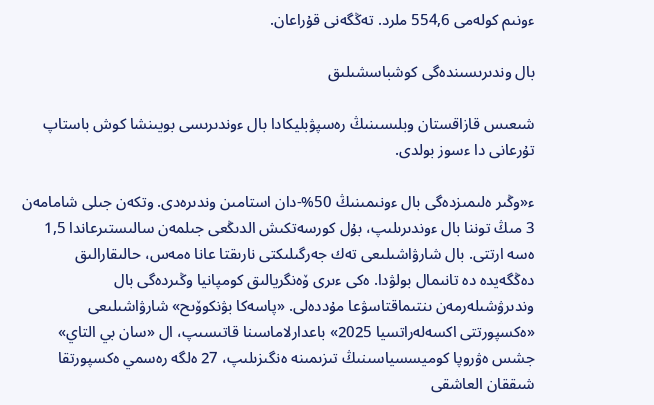ءونىم كولەمى 554,6 ملرد. تەڭگەنى قۇراعان.

بال وندىرىسىندەگى كوشباسشىلىق

شىعىس قازاقستان وبلىسىنىڭ رەسپۋبليكادا بال ءوندىرىسى بويىنشا كوش باستاپ تۇرعانى دا ءسوز بولدى.

ء«وڭىر ەلىمىزدەگى بال ءونىمىنىڭ 50%-دان استامىن وندىرەدى. وتكەن جىلى شامامەن 3 مىڭ توننا بال ءوندىرىلىپ، بۇل كورسەتكىش الدىڭعى جىلمەن سالىستىرعاندا 1,5 ەسە ارتتى. بال شارۋاشىلىعى تەك جەرگىلىكتى نارىقتا عانا ەمەس، حالىقارالىق دەڭگەيدە دە تانىمال بولۋدا. ەكى ءىرى ۆەنگريالىق كومپانيا وڭىردەگى بال وندىرۋشىلەرمەن ىنتىماقتاسۋعا مۇددەلى. «پاسەكا بۋنكوۆىح» شارۋاشىلىعى «ەكسپورتتى اكسەلەراتسيا 2025» باعدارلاماسىنا قاتىسىپ، ال «سان بي التاي» جشس ەۋروپا كوميسسياسىنىڭ تىزىمىنە ەنگىزىلىپ، 27 ەلگە رەسمي ەكسپورتقا شىققان العاشقى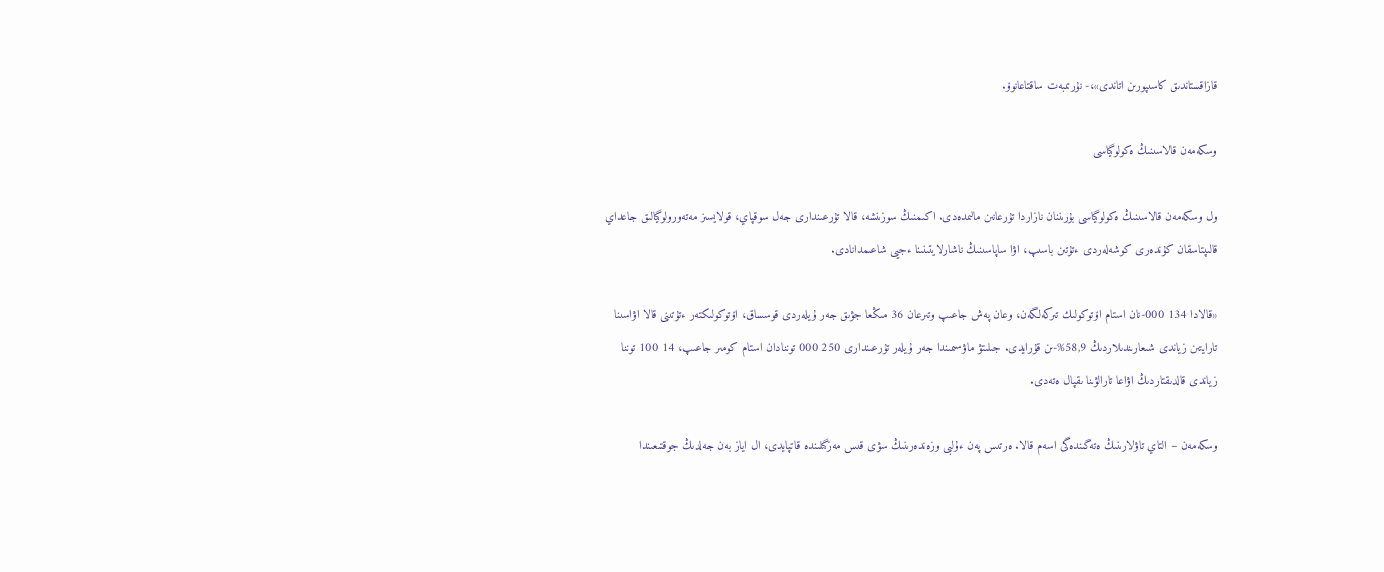قازاقستاندىق كاسىپورىن اتاندى»،- نۇرىمبەت ساقتاعانوۆ.

وسكەمەن قالاسىنىڭ ەكولوگياسى

ول وسكەمەن قالاسىنىڭ ەكولوگياسى بۇرىننان نازاردا تۇرعانىن مالىمدەدى. اكىمنىڭ سوزىنشە، قالا تۇرعىندارى جەل سوقپاي، قولايسىز مەتەورولوگيالىق جاعداي قالىپتاسقان كۇندەرى كوشەلەردى ءتۇتىن باسىپ، اۋا ساپاسىنىڭ ناشارلايتىنىنا ءجيى شاعىمدانادى.

«قالادا 134 000-نان استام اۆتوكولىك تىركەلگەن، وعان پەش جاعىپ وتىرعان 36 مىڭعا جۋىق جەر ۇيلەردى قوسساق، اۆتوكولىكتەر ءتۇتىنى قالا اۋاسىنا تارايتىن زياندى شىعارىندىلاردىڭ 58,9%-ىن قۇرايدى. جىلىتۋ ماۋسىمىندا جەر ۇيلەر تۇرعىندارى 250 000 توننادان استام كومىر جاعىپ، 14 100 توننا زياندى قالدىقتاردىڭ اۋاعا تارالۋىنا ىقپال ەتەدى.

وسكەمەن – التاي تاۋلارىنىڭ ەتەگىندەگى اسەم قالا. ەرتىس پەن ءۇلبى وزەندەرىنىڭ سۋى قىس مەزگىلىندە قاتپايدى، ال اياز بەن جەلدىڭ جوقتىعىندا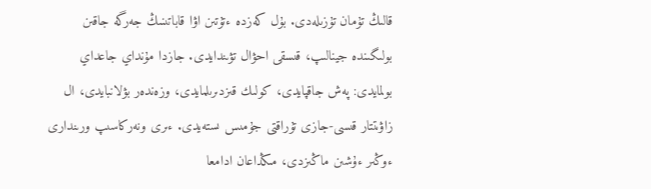قالىڭ تۇمان تۇزىلەدى. بۇل كەزدە ءتۇتىن اۋا قاباتىنىڭ جەرگە جاقىن بولىگىندە جينالىپ، قىسقى احۋال تۋىندايدى. جازدا مۇنداي جاعداي بولمايدى: پەش جاقپايدى، كولىك قىزدىرىلمايدى، وزەندەر بۋلانبايدى، ال زاۋىتتار قىسى-جازى تۇراقتى جۇمىس ىستەيدى. ءىرى ونەركاسىپ ورىندارى ءوڭىر ءۇشىن ماڭىزدى، مىڭداعان ادامعا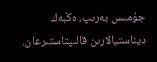جۇمىس بەرىپ، ەڭبەك ديناستيالارىن قالىپتاستىرعان.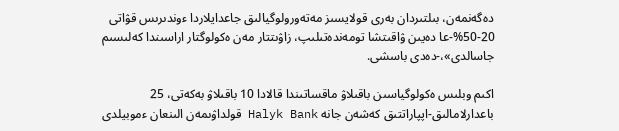دەگەنمەن، بىلتىردان بەرى قولايسىز مەتەورولوگيالىق جاعدايلاردا ءوندىرىس قۋاتى 20-50%-عا دەيىن ۋاقىتشا تومەندەتىلىپ، زاۋىتتار مەن ەكولوگتار اراسىندا كەلىسىم جاسالدى»،-دەدى باسشى.

اكىم وبلىس ەكولوگياسىن باقىلاۋ ماقساتىندا قالادا 10 باقىلاۋ بەكەتى، 25 باعدارلامالىق-اپپاراتتىق كەشەن جانە Halyk Bank قولداۋىمەن الىنعان ءموبيلدى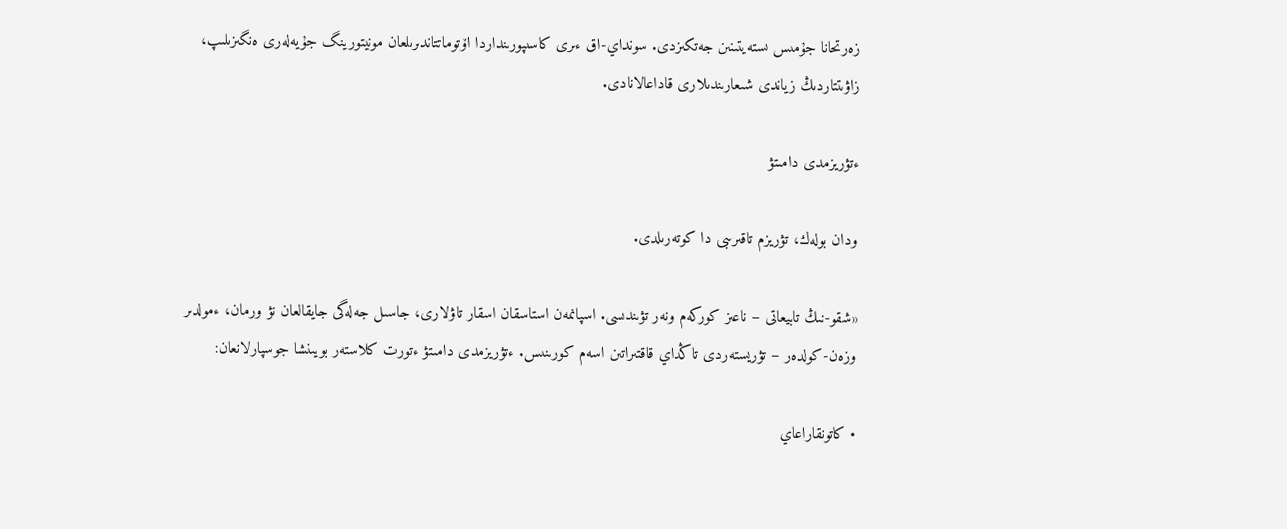زەرتحانا جۇمىس ىستەيتىنىن جەتكىزدى. سونداي-اق ءىرى كاسىپورىنداردا اۆتوماتتاندىرىلعان مونيتورينگ جۇيەلەرى ەنگىزىلىپ، زاۋىتتاردىڭ زياندى شىعارىندىلارى قاداعالانادى.

ءتۋريزمدى دامىتۋ

ودان بولەك، تۋريزم تاقىرىبى دا كوتەرىلدى.

«شقو-نىڭ تابيعاتى – ناعىز كوركەم ونەر تۋىندىسى. اسپانمەن استاسقان اسقار تاۋلارى، جاسىل جەلەگى جايقالعان نۋ ورمان، ءمولدىر وزەن-كولدەر – تۋريستەردى تاڭداي قاقتىراتىن اسەم كورىنىس. ءتۋريزمدى دامىتۋ ءتورت كلاستەر بويىنشا جوسپارلانعان:

• كاتونقاراعاي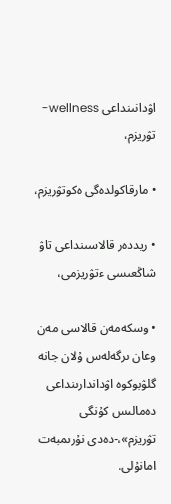اۋدانىنداعى wellness-تۋريزم،

• مارقاكولدەگى ەكوتۋريزم،

• ريددەر قالاسىنداعى تاۋ شاڭعىسى ءتۋريزمى،

• وسكەمەن قالاسى مەن وعان ىرگەلەس ۇلان جانە گلۋبوكوە اۋداندارىنداعى دەمالىس كۇنگى تۋريزم»،-دەدى نۇرىمبەت امانۇلى.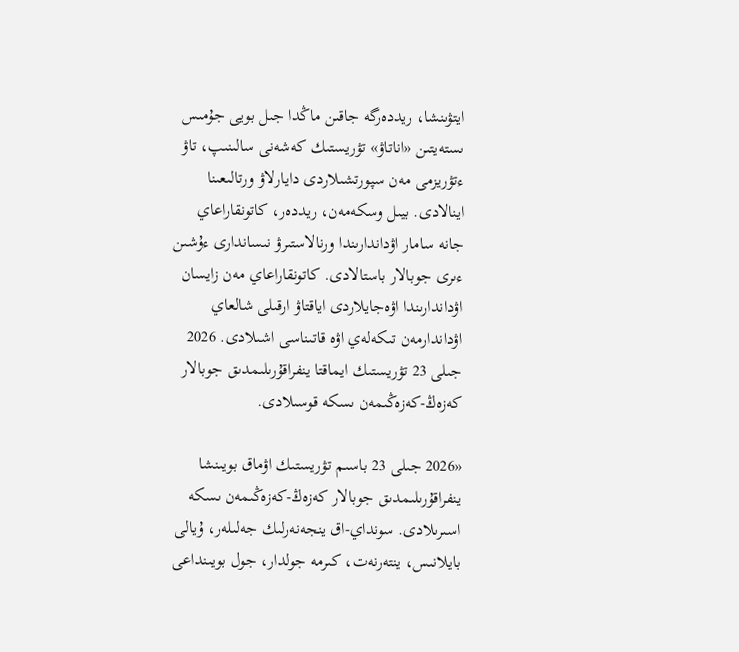ايتۋىنشا، ريددەرگە جاقىن ماڭدا جىل بويى جۇمىس ىستەيتىن «اناتاۋ» تۋريستىك كەشەنى سالىنىپ، تاۋ ءتۋريزمى مەن سپورتشىلاردى دايارلاۋ ورتالىعىنا اينالادى. بيىل وسكەمەن، ريددەر، كاتونقاراعاي جانە سامار اۋداندارىندا ورنالاستىرۋ نىساندارى ءۇشىن ءىرى جوبالار باستالادى. كاتونقاراعاي مەن زايسان اۋداندارىندا اۋەجايلاردى اياقتاۋ ارقىلى شالعاي اۋداندارمەن تىكەلەي اۋە قاتىناسى اشىلادى. 2026 جىلى 23 تۋريستىك ايماقتا ينفراقۇرىلىمدىق جوبالار كەزەڭ-كەزەڭىمەن ىسكە قوسىلادى.

«2026 جىلى 23 باسىم تۋريستىك اۋماق بويىنشا ينفراقۇرىلىمدىق جوبالار كەزەڭ-كەزەڭىمەن ىسكە اسىرىلادى. سونداي-اق ينجەنەرلىك جەلىلەر، ۇيالى بايلانىس، ينتەرنەت، كىرمە جولدار، جول بويىنداعى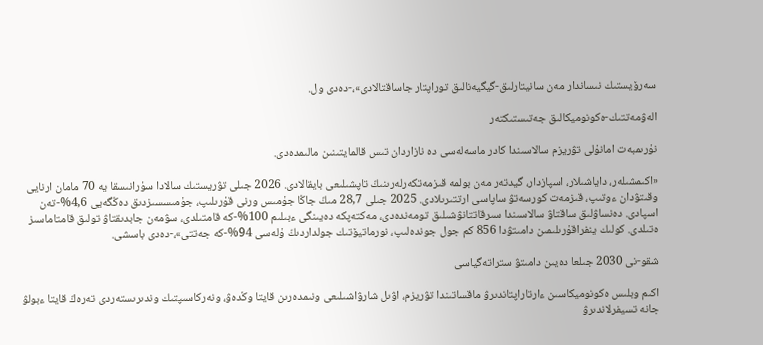سەرۆيستىك نىساندار مەن سانيتارلىق-گيگيەنالىق توراپتار جاساقتالادى»،-دەدى ول.

الەۋمەتتىك-ەكونوميكالىق جەتىستىكتەر

نۇرىمبەت امانۇلى تۋريزم سالاسىندا كادر ماسەلەسى دە نازاردان تىس قالمايتىنىن مالىمدەدى.

«اكىمشىلەر، داياشىلار، اسپازدار، گيدتەر مەن بولمە قىزمەتكەرلەرىنىڭ تاپشىلىعى بايقالادى. 2026 جىلى تۋريستىك سالادا سۇرانىسقا يە 70 مامان ارنايى وقىتۋدان ءوتىپ، قىزمەت كورسەتۋ ساپاسى ارتتىرىلادى. 2025 جىلى 28,7 مىڭ جاڭا جۇمىس ورنى قۇرىلىپ، جۇمىسسىزدىق دەڭگەيى 4,6%-تەن اسپادى. دەنساۋلىق ساقتاۋ سالاسىندا سىرقاتتانۋشىلىق تومەندەدى، مەكتەپكە دەيىنگى ءبىلىم 100%-كە قامتىلدى، سۋمەن جابدىقتاۋ تولىق قامتاماسىز ەتىلدى. كولىك ينفراقۇرىلىمىن دامىتۋدا 856 كم جول جوندەلىپ، نورماتيۆتىك جولداردىڭ ۇلەسى 94%-كە جەتتى»،-دەدى باسشى.

شقو-نى 2030 جىلعا دەيىن دامىتۋ ستراتەگياسى

اكىم وبلىس ەكونوميكاسىن ءارتاراپتاندىرۋ ماقساتىندا تۋريزم، اۋىل شارۋاشىلىعى ونىمدەرىن قايتا وڭدەۋ، ونەركاسىپتىك وندىرىستەردى تەرەڭ قايتا ءبولۋ جانە تسيفرلاندىرۋ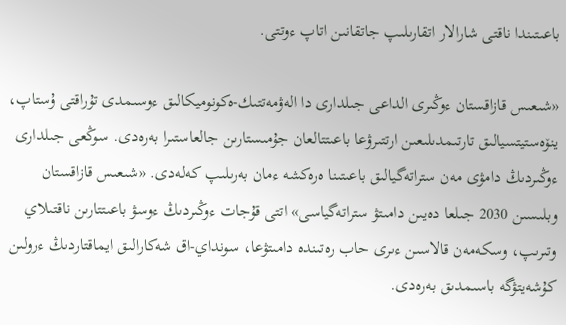باعىتىندا ناقتى شارالار اتقارىلىپ جاتقانىن اتاپ ءوتتى.

«شىعىس قازاقستان ءوڭىرى الداعى جىلدارى دا الەۋمەتتىك-ەكونوميكالىق ءوسىمدى تۇراقتى ۇستاپ، ينۆەستيتسيالىق تارتىمدىلىعىن ارتتىرۋعا باعىتتالعان جۇمىستارىن جالعاستىرا بەرەدى. سوڭعى جىلدارى ءوڭىردىڭ دامۋى مەن ستراتەگيالىق باعىتىنا ەرەكشە ءمان بەرىلىپ كەلەدى. «شىعىس قازاقستان وبلىسىن 2030 جىلعا دەيىن دامىتۋ ستراتەگياسى» اتتى قۇجات ءوڭىردىڭ ءوسۋ باعىتتارىن ناقتىلاي وتىرىپ، وسكەمەن قالاسىن ءىرى حاب رەتىندە دامىتۋعا، سونداي-اق شەكارالىق ايماقتاردىڭ ءرولىن كۇشەيتۋگە باسىمدىق بەرەدى.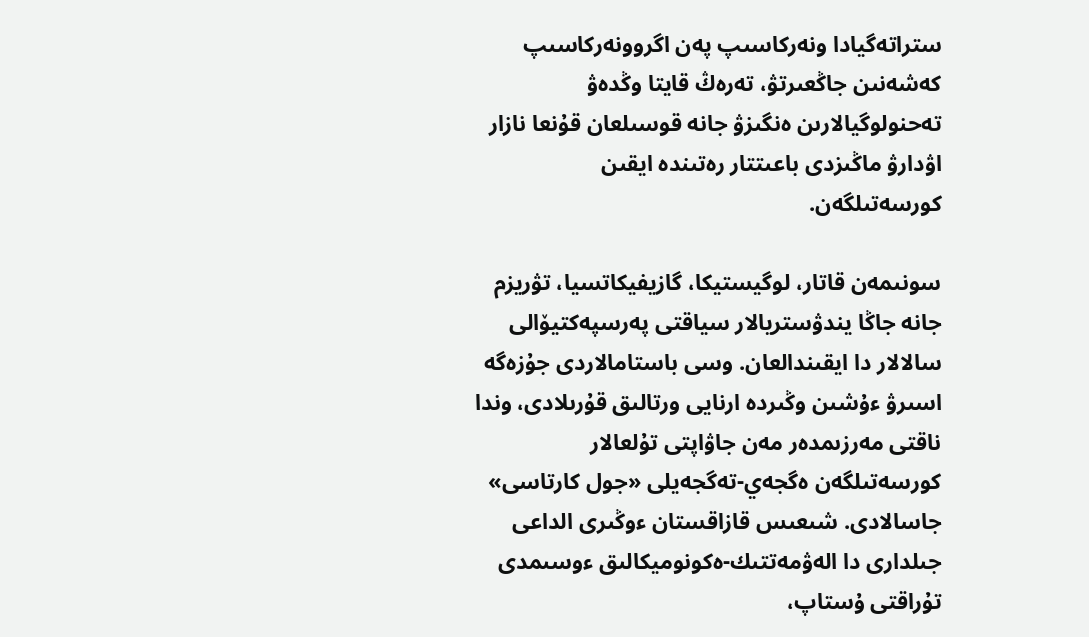ستراتەگيادا ونەركاسىپ پەن اگروونەركاسىپ كەشەنىن جاڭعىرتۋ، تەرەڭ قايتا وڭدەۋ تەحنولوگيالارىن ەنگىزۋ جانە قوسىلعان قۇنعا نازار اۋدارۋ ماڭىزدى باعىتتار رەتىندە ايقىن كورسەتىلگەن.

سونىمەن قاتار، لوگيستيكا، گازيفيكاتسيا، تۋريزم جانە جاڭا يندۋستريالار سياقتى پەرسپەكتيۆالى سالالار دا ايقىندالعان. وسى باستامالاردى جۇزەگە اسىرۋ ءۇشىن وڭىردە ارنايى ورتالىق قۇرىلادى، وندا ناقتى مەرزىمدەر مەن جاۋاپتى تۇلعالار كورسەتىلگەن ەگجەي-تەگجەيلى «جول كارتاسى» جاسالادى. شىعىس قازاقستان ءوڭىرى الداعى جىلدارى دا الەۋمەتتىك-ەكونوميكالىق ءوسىمدى تۇراقتى ۇستاپ،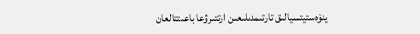ينۆەستيتسيالىق تارتىمدىلىعىن ارتتىرۋعا باعىتتالعان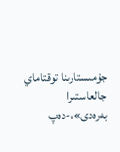جۇمىستارىنا توقتاماي جالعاستىرا بەرەدى»،-دەپ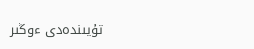تۇيىندەدى ءوڭىر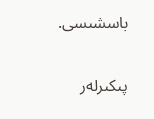باسشىسى.

پىكىرلەر